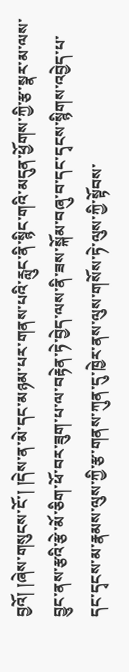བྱའོ། །ཞེས་གསུངས་ངོ་། །དེས་ན་མེ་དང་མཉམ་པར་གནས་པའི་རླུང་ནི་སྙིང་གའི་མདུན་ཕྱོགས་ཀྱི་རྩ་སྣར་མ་ལས་བྱུང་ནས་རྩའི་རྩེ་མོ་ཅིག་ཕོ་བར་ཟུག་པ་ལ་བརྟེན་ཏེ་བྱེད་ལས་ནི་ཟས་སྐོམ་བཞུ་བ་དང་དྭངས་སྙིགས་འབྱེད་པ་དང་དྭངས་མ་རྣམས་ལུས་ཀྱི་རྩ་གནས་ཀུན་དུ་ཁྱེར་ནས་ལུས་གསོས་ཏེ་ལུས་ཀྱི་སྟོབས་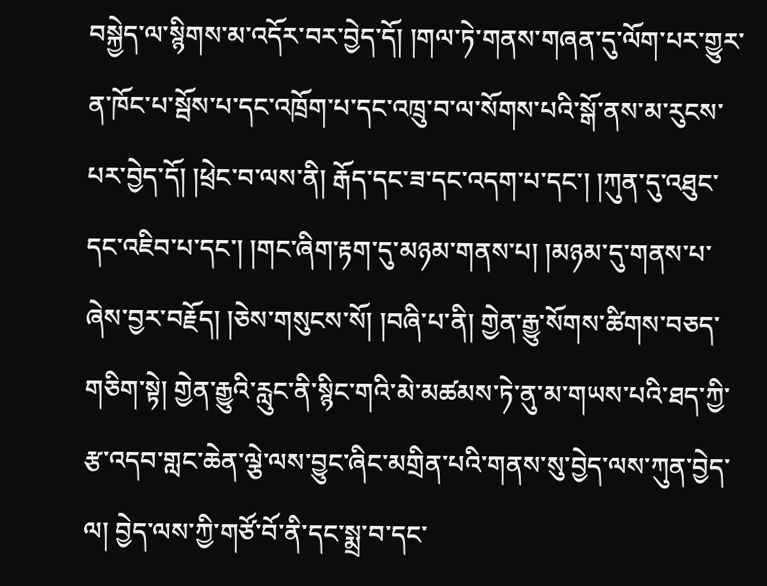བསྐྱེད་ལ་སྙིགས་མ་འདོར་བར་བྱེད་དོ། །གལ་ཏེ་གནས་གཞན་དུ་ལོག་པར་གྱུར་ན་ཁོང་པ་སྦོས་པ་དང་འཁྲོག་པ་དང་འཁྲུ་བ་ལ་སོགས་པའི་སྒོ་ནས་མ་རུངས་པར་བྱེད་དོ། །ཕྲེང་བ་ལས་ནི། རྒོད་དང་ཟ་དང་འདག་པ་དང་། །ཀུན་དུ་འཐུང་དང་འཇིབ་པ་དང་། །གང་ཞིག་རྟག་དུ་མཉམ་གནས་པ། །མཉམ་དུ་གནས་པ་ཞེས་བྱར་བརྗོད། །ཅེས་གསུངས་སོ། །བཞི་པ་ནི། གྱེན་རྒྱུ་སོགས་ཚིགས་བཅད་གཅིག་སྟེ། གྱེན་རྒྱུའི་རླུང་ནི་སྙིང་གའི་མེ་མཚམས་ཏེ་ནུ་མ་གཡས་པའི་ཐད་ཀྱི་རྩ་འདབ་གླང་ཆེན་ལྕེ་ལས་བྱུང་ཞིང་མགྲིན་པའི་གནས་སུ་བྱེད་ལས་ཀུན་བྱེད་ལ། བྱེད་ལས་ཀྱི་གཙོ་བོ་ནི་དང་སྨྲ་བ་དང་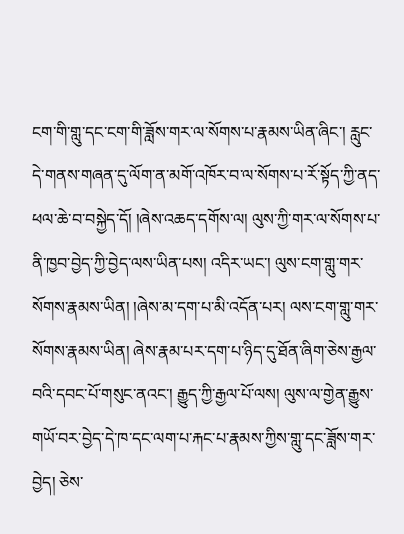ངག་གི་གླུ་དང་ངག་གི་ཟློས་གར་ལ་སོགས་པ་རྣམས་ཡིན་ཞིང་། རླུང་དེ་གནས་གཞན་དུ་ལོག་ན་མགོ་འཁོར་བ་ལ་སོགས་པ་རོ་སྟོད་ཀྱི་ནད་ཕལ་ཆེ་བ་བསྐྱེད་དོ། །ཞེས་འཆད་དགོས་ལ། ལུས་ཀྱི་གར་ལ་སོགས་པ་ནི་ཁྱབ་བྱེད་ཀྱི་བྱེད་ལས་ཡིན་པས། འདིར་ཡང་། ལུས་ངག་གླུ་གར་སོགས་རྣམས་ཡིན། །ཞེས་མ་དག་པ་མི་འདོན་པར། ལས་ངག་གླུ་གར་སོགས་རྣམས་ཡིན། ཞེས་རྣམ་པར་དག་པ་ཉིད་དུ་ཐོན་ཞིག་ཅེས་རྒྱལ་བའི་དབང་པོ་གསུང་ནའང་། རྒྱུད་ཀྱི་རྒྱལ་པོ་ལས། ལུས་ལ་གྱེན་རྒྱུས་གཡོ་བར་བྱེད་དེ་ཁ་དང་ལག་པ་རྐང་པ་རྣམས་ཀྱིས་གླུ་དང་ཟློས་གར་བྱེད། ཅེས་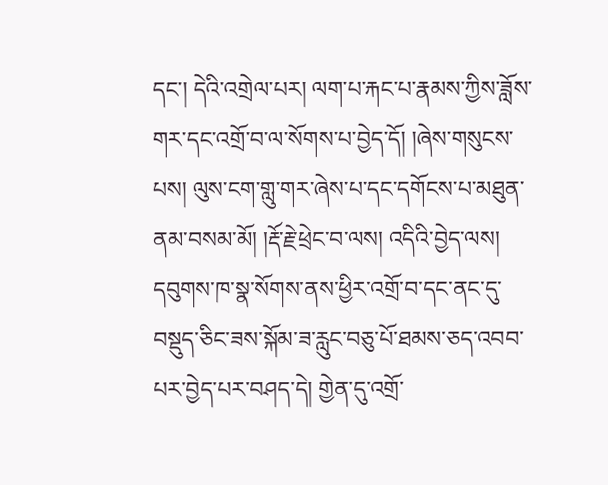དང་། དེའི་འགྲེལ་པར། ལག་པ་རྐང་པ་རྣམས་ཀྱིས་ཟློས་གར་དང་འགྲོ་བ་ལ་སོགས་པ་བྱེད་དོ། །ཞེས་གསུངས་པས། ལུས་ངག་གླུ་གར་ཞེས་པ་དང་དགོངས་པ་མཐུན་ནམ་བསམ་མོ། །རྡོ་རྗེ་ཕྲེང་བ་ལས། འདིའི་བྱེད་ལས། དབུགས་ཁ་སྣ་སོགས་ནས་ཕྱིར་འགྲོ་བ་དང་ནང་དུ་བསྡུད་ཅིང་ཟས་སྐོམ་ཟ་རླུང་བཅུ་པོ་ཐམས་ཅད་འབབ་པར་བྱེད་པར་བཤད་དེ། གྱེན་དུ་འགྲོ་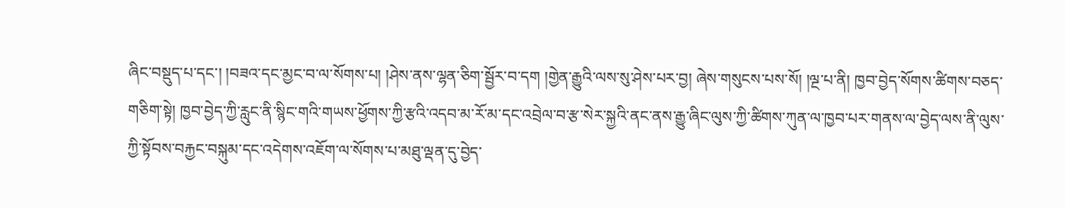ཞིང་བསྡུད་པ་དང་། །བཟའ་དང་མྱང་བ་ལ་སོགས་པ། །ཤེས་ནས་ལྷན་ཅིག་སྦྱོར་བ་དག །གྱེན་རྒྱུའི་ལས་སུ་ཤེས་པར་བྱ། ཞེས་གསུངས་པས་སོ། །ལྔ་པ་ནི། ཁྱབ་བྱེད་སོགས་ཚིགས་བཅད་གཅིག་སྟེ། ཁྱབ་བྱེད་ཀྱི་རླུང་ནི་སྙིང་གའི་གཡས་ཕྱོགས་ཀྱི་རྩའི་འདབ་མ་རོ་མ་དང་འབྲེལ་བ་རྩ་སེར་སྐྱའི་ནང་ནས་རྒྱུ་ཞིང་ལུས་ཀྱི་ཚིགས་ཀུན་ལ་ཁྱབ་པར་གནས་ལ་བྱེད་ལས་ནི་ལུས་ཀྱི་སྟོབས་བརྐྱང་བསྐུམ་དང་འདེགས་འཇོག་ལ་སོགས་པ་མཐུ་ལྡན་དུ་བྱེད་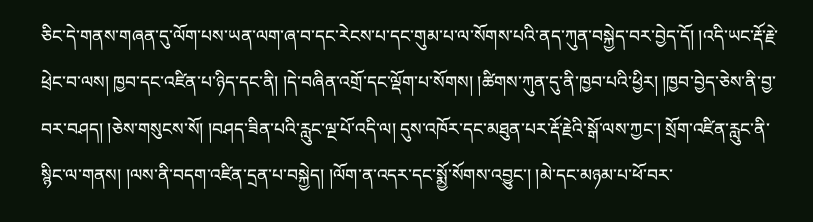ཅིང་དེ་གནས་གཞན་དུ་ལོག་པས་ཡན་ལག་ཞ་བ་དང་རེངས་པ་དང་གུམ་པ་ལ་སོགས་པའི་ནད་ཀུན་བསྐྱེད་བར་བྱེད་དོ། །འདི་ཡང་རྡོ་རྗེ་ཕྲེང་བ་ལས། ཁྱབ་དང་འཛིན་པ་ཉིད་དང་ནི། །དེ་བཞིན་འགྲོ་དང་ལྡོག་པ་སོགས། །ཚིགས་ཀུན་དུ་ནི་ཁྱབ་པའི་ཕྱིར། །ཁྱབ་བྱེད་ཅེས་ནི་བྱ་བར་བཤད། །ཅེས་གསུངས་སོ། །བཤད་ཟིན་པའི་རླུང་ལྔ་པོ་འདི་ལ། དུས་འཁོར་དང་མཐུན་པར་རྡོ་རྗེའི་སྒོ་ལས་ཀྱང་། སྲོག་འཛིན་རླུང་ནི་སྙིང་ལ་གནས། །ལས་ནི་བདག་འཛིན་དྲན་པ་བསྐྱེད། །ལོག་ན་འདར་དང་སྨྱོ་སོགས་འབྱུང་། །མེ་དང་མཉམ་པ་ཕོ་བར་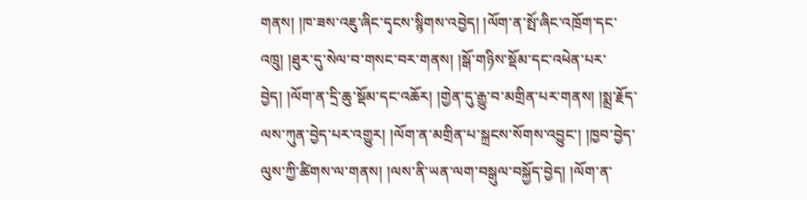གནས། །ཁ་ཟས་འཇུ་ཞིང་དྭངས་སྙིགས་འབྱེད། །ལོག་ན་སྤོ་ཞིང་འཁྲོག་དང་འཁྲུ། །ཐུར་དུ་སེལ་བ་གསང་བར་གནས། །སྒོ་གཉིས་སྡོམ་དང་འཕེན་པར་བྱེད། །ལོག་ན་དྲི་ཆུ་སྡོམ་དང་འཆོར། །གྱེན་དུ་རྒྱུ་བ་མགྲིན་པར་གནས། །སྨྲ་རྗོད་ལས་ཀུན་བྱེད་པར་འགྱུར། །ལོག་ན་མགྲིན་པ་སྐྲངས་སོགས་འབྱུང་། །ཁྱབ་བྱེད་ལུས་ཀྱི་ཚིགས་ལ་གནས། །ལས་ནི་ཡན་ལག་བསྒུལ་བསྐྱོད་བྱེད། །ལོག་ན་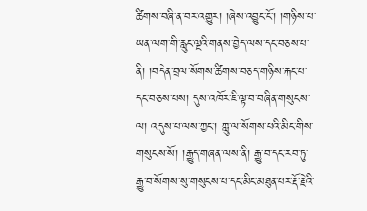ཚིགས་བཞི་ན་བར་འགྱུར། །ཞེས་འབྱུང་ངོ་། །གཉིས་པ་ཡན་ལག་གི་རླུང་ལྔའི་གནས་བྱེད་ལས་དང་བཅས་པ་ནི། །བདེན་བྲལ་སོགས་ཚིགས་བཅད་གཉིས་རྐང་པ་དང་བཅས་པས། དུས་འཁོར་ཇི་ལྟ་བ་བཞིན་གསུངས་ལ། འདུས་པ་ལས་ཀྱང་། ཀླུ་ལ་སོགས་པའི་མིང་གིས་གསུངས་སོ། །རྒྱུད་གཞན་ལས་ནི། རྒྱུ་བ་དང་རབ་ཏུ་རྒྱུ་བ་སོགས་སུ་གསུངས་པ་དང་མིང་མཐུན་པར་རྡོ་རྗེའི་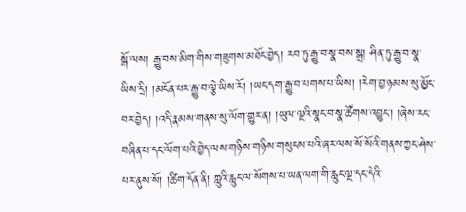སྒོ་ལས། རྒྱུ་བས་མིག་གིས་གཟུགས་མཐོང་བྱེད། རབ་ཏུ་རྒྱུ་བ་སྣ་བས་སྒྲ། ཤིན་ཏུ་རྒྱུ་བ་སྣ་ཡིས་དྲི། །མངོན་པར་རྒྱུ་བ་ལྕེ་ཡིས་རོ། །ཡང་དག་རྒྱུ་བ་པགས་པ་ཡིས། །རེག་བྱ་ཉམས་སུ་མྱོང་བར་བྱེད། །འདི་རྣམས་གནས་སུ་ལོག་གྱུར་ན། །ཡུལ་ལྔའི་སྣང་བ་སྣ་ཚོགས་འབྱུང་། །ཞེས་རང་བཞིན་པ་དང་ལོག་པའི་བྱེད་ལས་གཉིས་གཉིས་གསུངས་པའི་ཞར་ལས་སོ་སོའི་གནས་ཀྱང་ཤེས་པར་ནུས་སོ། །ཚིག་དོན་ནི། ཀླུའི་རླུང་ལ་སོགས་པ་ཡན་ལག་གི་རླུང་ལྔ་དང་དེའི་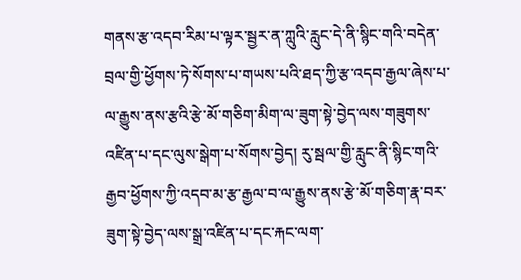གནས་རྩ་འདབ་རིམ་པ་ལྟར་སྦྱར་ན་ཀླུའི་རླུང་དེ་ནི་སྙིང་གའི་བདེན་བྲལ་གྱི་ཕྱོགས་ཏེ་སོགས་པ་གཡས་པའི་ཐད་ཀྱི་རྩ་འདབ་རྒྱལ་ཞེས་པ་ལ་རྒྱུས་ནས་རྩའི་རྩེ་མོ་གཅིག་མིག་ལ་ཟུག་སྟེ་བྱེད་ལས་གཟུགས་འཛིན་པ་དང་ལུས་སྒེག་པ་སོགས་བྱེད། རུ་སྦལ་གྱི་རླུང་ནི་སྙིང་གའི་རྒྱབ་ཕྱོགས་ཀྱི་འདབ་མ་རྩ་རྒྱལ་བ་ལ་རྒྱུས་ནས་རྩེ་མོ་གཅིག་རྣ་བར་ཟུག་སྟེ་བྱེད་ལས་སྒྲ་འཛིན་པ་དང་རྐང་ལག་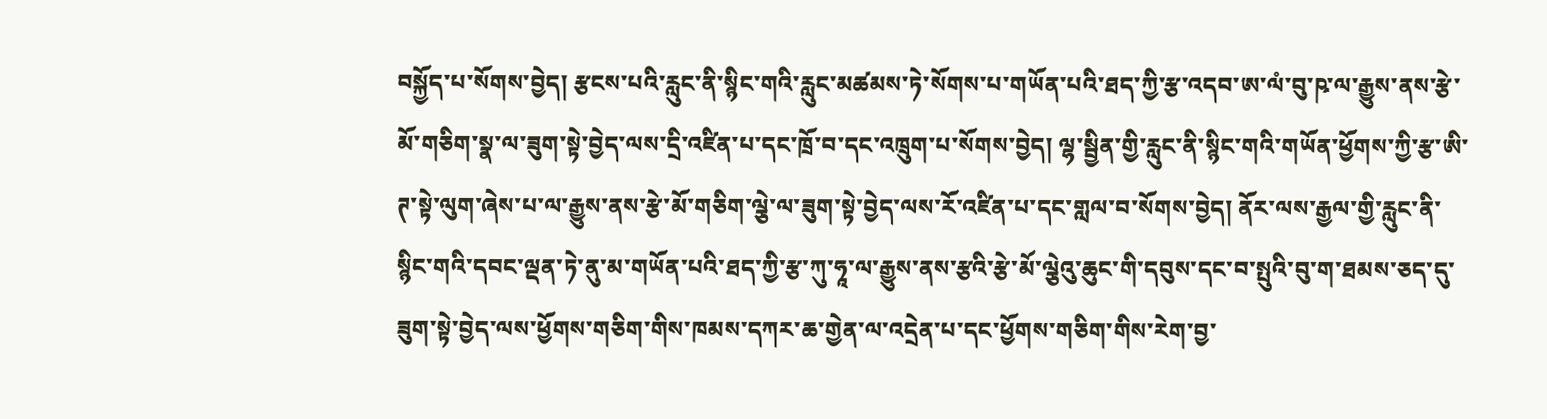བསྐྱོད་པ་སོགས་བྱེད། རྩངས་པའི་རླུང་ནི་སྙིང་གའི་རླུང་མཚམས་ཏེ་སོགས་པ་གཡོན་པའི་ཐད་ཀྱི་རྩ་འདབ་ཨ་ལཾ་བུ་ཥ་ལ་རྒྱུས་ནས་རྩེ་མོ་གཅིག་སྣ་ལ་ཟུག་སྟེ་བྱེད་ལས་དྲི་འཛིན་པ་དང་ཁྲོ་བ་དང་འཁྲུག་པ་སོགས་བྱེད། ལྷ་སྦྱིན་གྱི་རླུང་ནི་སྙིང་གའི་གཡོན་ཕྱོགས་ཀྱི་རྩ་ཨི་ཊ་སྟེ་ལུག་ཞེས་པ་ལ་རྒྱུས་ནས་རྩེ་མོ་གཅིག་ལྕེ་ལ་ཟུག་སྟེ་བྱེད་ལས་རོ་འཛིན་པ་དང་གླལ་བ་སོགས་བྱེད། ནོར་ལས་རྒྱལ་གྱི་རླུང་ནི་སྙིང་གའི་དབང་ལྡན་ཏེ་ནུ་མ་གཡོན་པའི་ཐད་ཀྱི་རྩ་ཀུ་ཧཱ་ལ་རྒྱུས་ནས་རྩའི་རྩེ་མོ་ལྕེའུ་ཆུང་གི་དབུས་དང་བ་སྤུའི་བུ་ག་ཐམས་ཅད་དུ་ཟུག་སྟེ་བྱེད་ལས་ཕྱོགས་གཅིག་གིས་ཁམས་དཀར་ཆ་གྱེན་ལ་འདྲེན་པ་དང་ཕྱོགས་གཅིག་གིས་རེག་བྱ་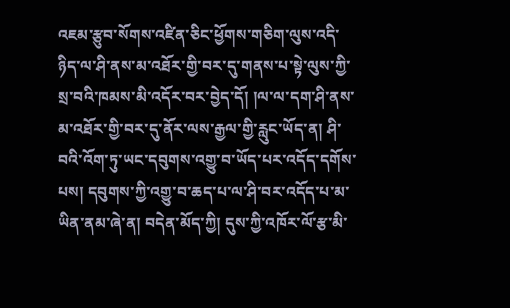འཇམ་རྩུབ་སོགས་འཛིན་ཅིང་ཕྱོགས་གཅིག་ལུས་འདི་ཉིད་ལ་ཤི་ནས་མ་འཐོར་གྱི་བར་དུ་གནས་པ་སྟེ་ལུས་ཀྱི་སྲ་བའི་ཁམས་མི་འདོར་བར་བྱེད་དོ། །ལ་ལ་དག་ཤི་ནས་མ་འཐོར་གྱི་བར་དུ་ནོར་ལས་རྒྱལ་གྱི་རླུང་ཡོད་ན། ཤི་བའི་འོག་ཏུ་ཡང་དབུགས་འགྱུ་བ་ཡོད་པར་འདོད་དགོས་པས། དབུགས་ཀྱི་འགྱུ་བ་ཆད་པ་ལ་ཤི་བར་འདོད་པ་མ་ཡིན་ནམ་ཞེ་ན། བདེན་མོད་ཀྱི། དུས་ཀྱི་འཁོར་ལོ་རྩ་མི་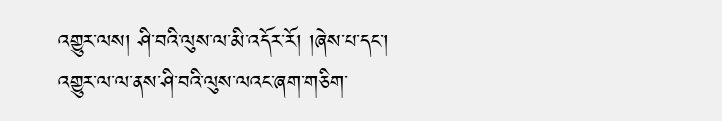འགྱུར་ལས། ཤི་བའི་ལུས་ལ་མི་འདོར་རོ། །ཞེས་པ་དང་། འགྱུར་ལ་ལ་ནས་ཤི་བའི་ལུས་ལའང་ཞག་གཅིག་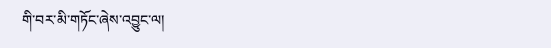གི་བར་མི་གཏོང་ཞེས་འབྱུང་ལ།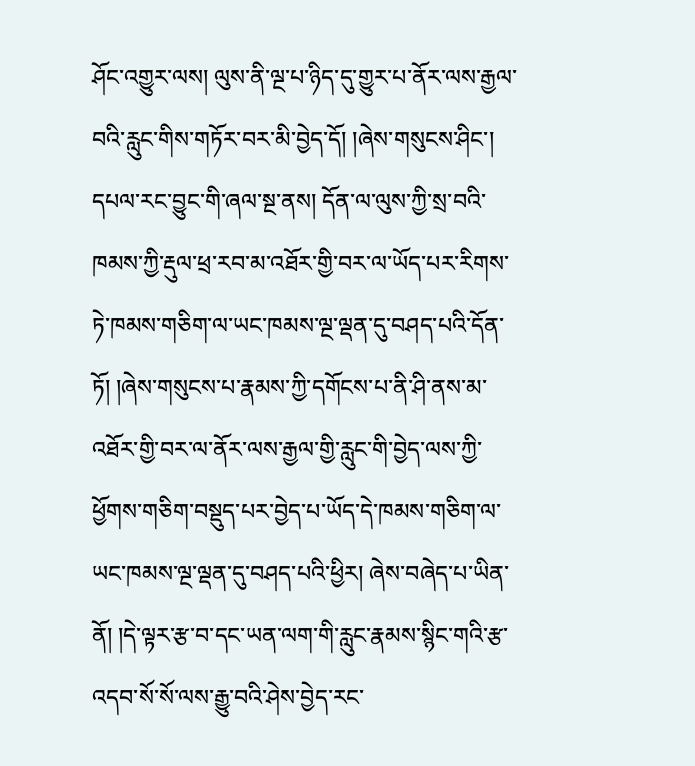ཤོང་འགྱུར་ལས། ལུས་ནི་ལྔ་པ་ཉིད་དུ་གྱུར་པ་ནོར་ལས་རྒྱལ་བའི་རླུང་གིས་གཏོར་བར་མི་བྱེད་དོ། །ཞེས་གསུངས་ཤིང་། དཔལ་རང་བྱུང་གི་ཞལ་སྔ་ནས། དོན་ལ་ལུས་ཀྱི་སྲ་བའི་ཁམས་ཀྱི་རྡུལ་ཕྲ་རབ་མ་འཐོར་གྱི་བར་ལ་ཡོད་པར་རིགས་ཏེ་ཁམས་གཅིག་ལ་ཡང་ཁམས་ལྔ་ལྡན་དུ་བཤད་པའི་དོན་ཏོ། །ཞེས་གསུངས་པ་རྣམས་ཀྱི་དགོངས་པ་ནི་ཤི་ནས་མ་འཐོར་གྱི་བར་ལ་ནོར་ལས་རྒྱལ་གྱི་རླུང་གི་བྱེད་ལས་ཀྱི་ཕྱོགས་གཅིག་བསྡུད་པར་བྱེད་པ་ཡོད་དེ་ཁམས་གཅིག་ལ་ཡང་ཁམས་ལྔ་ལྡན་དུ་བཤད་པའི་ཕྱིར། ཞེས་བཞེད་པ་ཡིན་ནོ། །དེ་ལྟར་རྩ་བ་དང་ཡན་ལག་གི་རླུང་རྣམས་སྙིང་གའི་རྩ་འདབ་སོ་སོ་ལས་རྒྱུ་བའི་ཤེས་བྱེད་རང་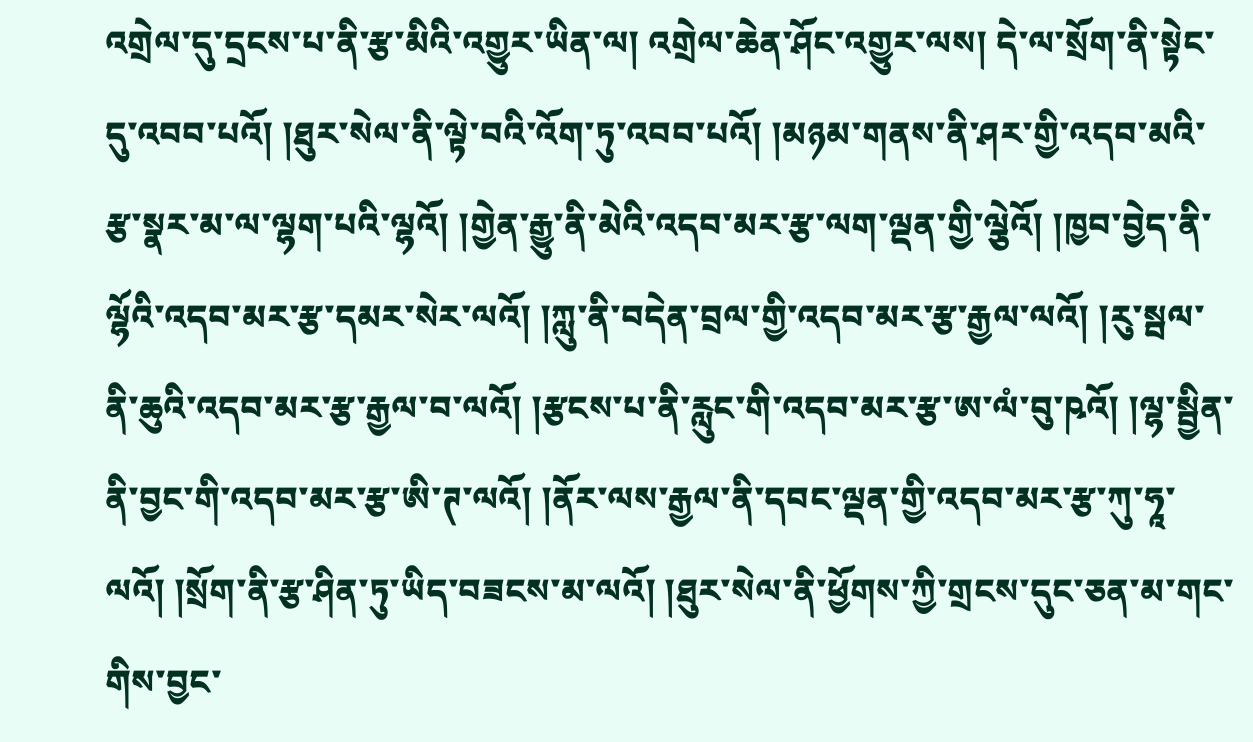འགྲེལ་དུ་དྲངས་པ་ནི་རྩ་མིའི་འགྱུར་ཡིན་ལ། འགྲེལ་ཆེན་ཤོང་འགྱུར་ལས། དེ་ལ་སྲོག་ནི་སྟེང་དུ་འབབ་པའོ། །ཐུར་སེལ་ནི་ལྟེ་བའི་འོག་ཏུ་འབབ་པའོ། །མཉམ་གནས་ནི་ཤར་གྱི་འདབ་མའི་རྩ་སྣར་མ་ལ་ལྷག་པའི་ལྷའོ། །གྱེན་རྒྱུ་ནི་མེའི་འདབ་མར་རྩ་ལག་ལྡན་གྱི་ལྕེའོ། །ཁྱབ་བྱེད་ནི་ལྷོའི་འདབ་མར་རྩ་དམར་སེར་ལའོ། །ཀླུ་ནི་བདེན་བྲལ་གྱི་འདབ་མར་རྩ་རྒྱལ་ལའོ། །རུ་སྦལ་ནི་ཆུའི་འདབ་མར་རྩ་རྒྱལ་བ་ལའོ། །རྩངས་པ་ནི་རླུང་གི་འདབ་མར་རྩ་ཨ་ལཾ་བུ་ཥའོ། །ལྷ་སྦྱིན་ནི་བྱང་གི་འདབ་མར་རྩ་ཨི་ཊ་ལའོ། །ནོར་ལས་རྒྱལ་ནི་དབང་ལྡན་གྱི་འདབ་མར་རྩ་ཀུ་ཧཱ་ལའོ། །སྲོག་ནི་རྩ་ཤིན་ཏུ་ཡིད་བཟངས་མ་ལའོ། །ཐུར་སེལ་ནི་ཕྱོགས་ཀྱི་གྲངས་དུང་ཅན་མ་གང་གིས་བྱང་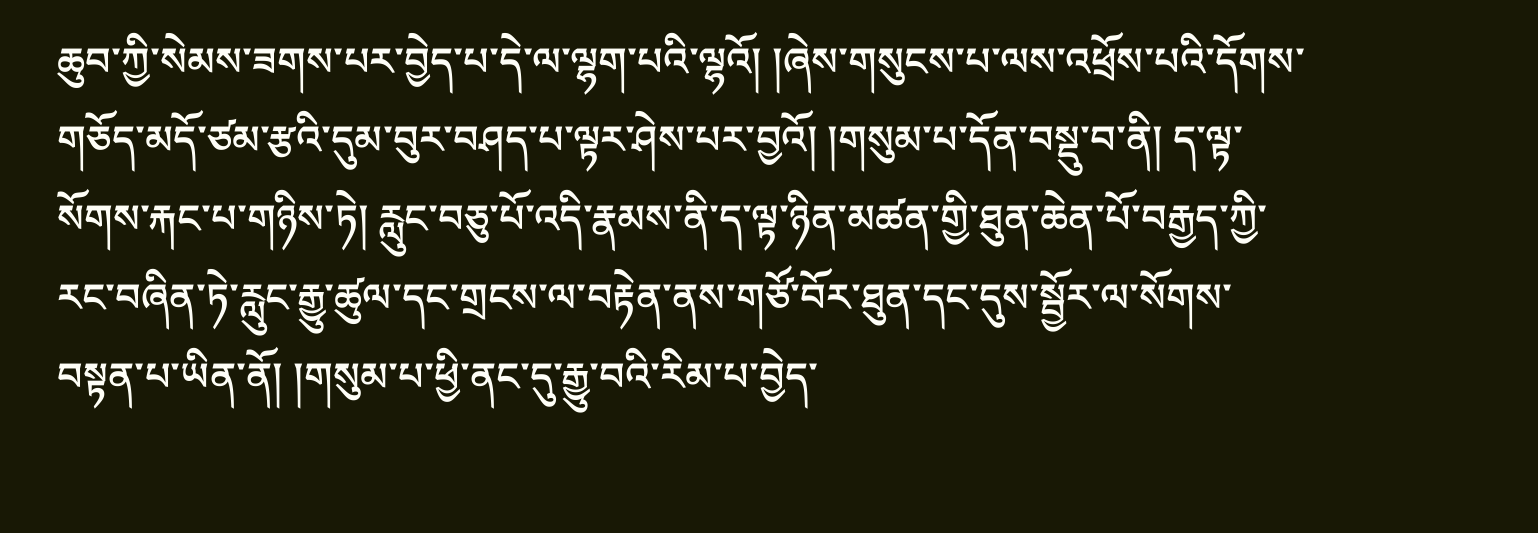ཆུབ་ཀྱི་སེམས་ཟགས་པར་བྱེད་པ་དེ་ལ་ལྷག་པའི་ལྷའོ། །ཞེས་གསུངས་པ་ལས་འཕྲོས་པའི་དོགས་གཅོད་མདོ་ཙམ་རྩའི་དུམ་བུར་བཤད་པ་ལྟར་ཤེས་པར་བྱའོ། །གསུམ་པ་དོན་བསྡུ་བ་ནི། ད་ལྟ་སོགས་རྐང་པ་གཉིས་ཏེ། རླུང་བཅུ་པོ་འདི་རྣམས་ནི་ད་ལྟ་ཉིན་མཚན་གྱི་ཐུན་ཆེན་པོ་བརྒྱད་ཀྱི་རང་བཞིན་ཏེ་རླུང་རྒྱུ་ཚུལ་དང་གྲངས་ལ་བརྟེན་ནས་གཙོ་བོར་ཐུན་དང་དུས་སྦྱོར་ལ་སོགས་བསྟན་པ་ཡིན་ནོ། །གསུམ་པ་ཕྱི་ནང་དུ་རྒྱུ་བའི་རིམ་པ་བྱེད་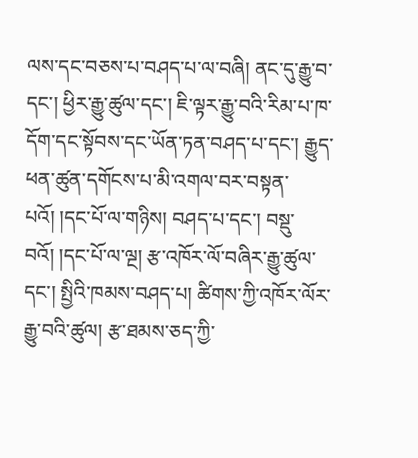ལས་དང་བཅས་པ་བཤད་པ་ལ་བཞི། ནང་དུ་རྒྱུ་བ་དང་། ཕྱིར་རྒྱུ་ཚུལ་དང་། ཇི་ལྟར་རྒྱུ་བའི་རིམ་པ་ཁ་དོག་དང་སྟོབས་དང་ཡོན་ཏན་བཤད་པ་དང་། རྒྱུད་ཕན་ཚུན་དགོངས་པ་མི་འགལ་བར་བསྟན་པའོ། །དང་པོ་ལ་གཉིས། བཤད་པ་དང་། བསྡུ་བའོ། །དང་པོ་ལ་ལྔ། རྩ་འཁོར་ལོ་བཞིར་རྒྱུ་ཚུལ་དང་། སྤྱིའི་ཁམས་བཤད་པ། ཚིགས་ཀྱི་འཁོར་ལོར་རྒྱུ་བའི་ཚུལ། རྩ་ཐམས་ཅད་ཀྱི་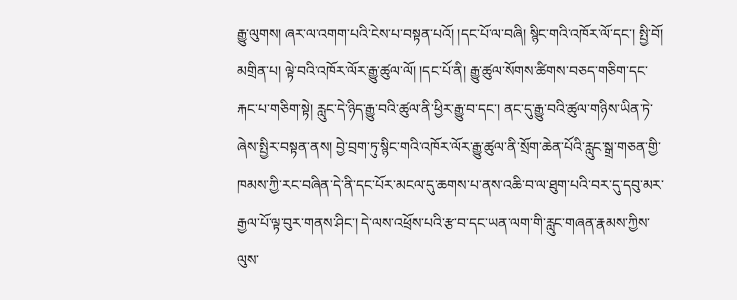རྒྱུ་ལུགས། ཞར་ལ་འགག་པའི་ངེས་པ་བསྟན་པའོ། །དང་པོ་ལ་བཞི། སྙིང་གའི་འཁོར་ལོ་དང་། སྤྱི་བོ། མགྲིན་པ། ལྟེ་བའི་འཁོར་ལོར་རྒྱུ་ཚུལ་ལོ། །དང་པོ་ནི། རྒྱུ་ཚུལ་སོགས་ཚིགས་བཅད་གཅིག་དང་རྐང་པ་གཅིག་སྟེ། རླུང་དེ་ཉིད་རྒྱུ་བའི་ཚུལ་ནི་ཕྱིར་རྒྱུ་བ་དང་། ནང་དུ་རྒྱུ་བའི་ཚུལ་གཉིས་ཡིན་ཏེ་ཞེས་སྤྱིར་བསྟན་ནས། བྱེ་བྲག་ཏུ་སྙིང་གའི་འཁོར་ལོར་རྒྱུ་ཚུལ་ནི་སྲོག་ཆེན་པོའི་རླུང་སྒྲ་གཅན་གྱི་ཁམས་ཀྱི་རང་བཞིན་དེ་ནི་དང་པོར་མངལ་དུ་ཆགས་པ་ནས་འཆི་བ་ལ་ཐུག་པའི་བར་དུ་དབུ་མར་རྒྱལ་པོ་ལྟ་བུར་གནས་ཤིང་། དེ་ལས་འཕྲོས་པའི་རྩ་བ་དང་ཡན་ལག་གི་རླུང་གཞན་རྣམས་ཀྱིས་ལུས་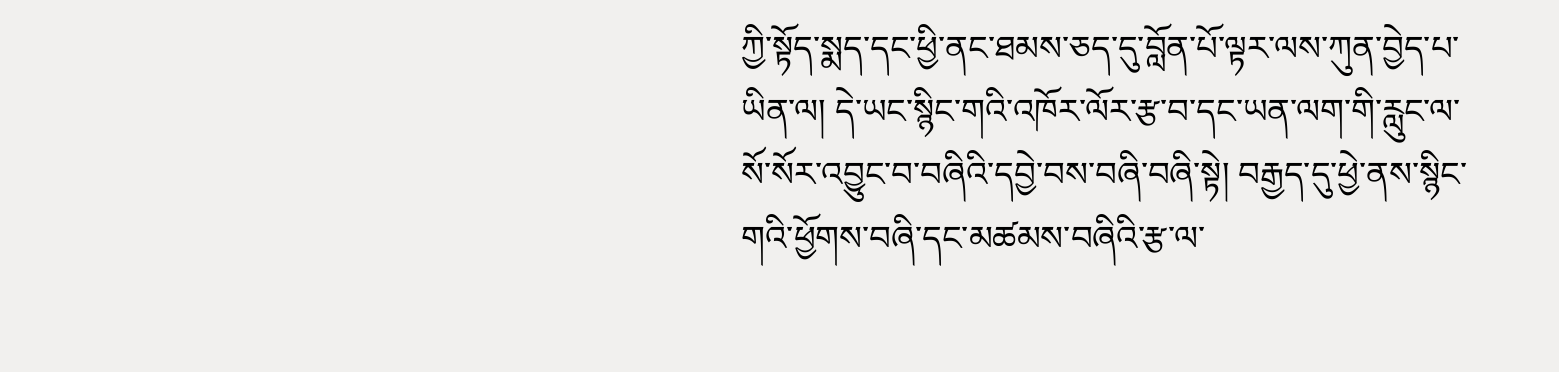ཀྱི་སྟོད་སྨད་དང་ཕྱི་ནང་ཐམས་ཅད་དུ་བློན་པོ་ལྟར་ལས་ཀུན་བྱེད་པ་ཡིན་ལ། དེ་ཡང་སྙིང་གའི་འཁོར་ལོར་རྩ་བ་དང་ཡན་ལག་གི་རླུང་ལ་སོ་སོར་འབྱུང་བ་བཞིའི་དབྱེ་བས་བཞི་བཞི་སྟེ། བརྒྱད་དུ་ཕྱེ་ནས་སྙིང་གའི་ཕྱོགས་བཞི་དང་མཚམས་བཞིའི་རྩ་ལ་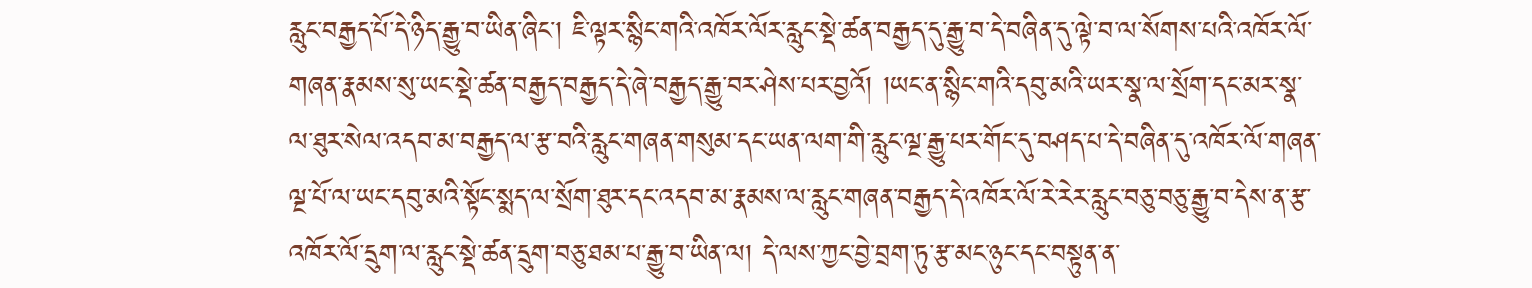རླུང་བརྒྱད་པོ་དེ་ཉིད་རྒྱུ་བ་ཡིན་ཞིང་། ཇི་ལྟར་སྙིང་གའི་འཁོར་ལོར་རླུང་སྡེ་ཚན་བརྒྱད་དུ་རྒྱུ་བ་དེ་བཞིན་དུ་ལྟེ་བ་ལ་སོགས་པའི་འཁོར་ལོ་གཞན་རྣམས་སུ་ཡང་སྡེ་ཚན་བརྒྱད་བརྒྱད་དེ་ཞེ་བརྒྱད་རྒྱུ་བར་ཤེས་པར་བྱའོ། །ཡང་ན་སྙིང་གའི་དབུ་མའི་ཡར་སྣ་ལ་སྲོག་དང་མར་སྣ་ལ་ཐུར་སེལ་འདབ་མ་བརྒྱད་ལ་རྩ་བའི་རླུང་གཞན་གསུམ་དང་ཡན་ལག་གི་རླུང་ལྔ་རྒྱུ་པར་གོང་དུ་བཤད་པ་དེ་བཞིན་དུ་འཁོར་ལོ་གཞན་ལྔ་པོ་ལ་ཡང་དབུ་མའི་སྟོང་སྨད་ལ་སྲོག་ཐུར་དང་འདབ་མ་རྣམས་ལ་རླུང་གཞན་བརྒྱད་དེ་འཁོར་ལོ་རེ་རེར་རླུང་བཅུ་བཅུ་རྒྱུ་བ་དེས་ན་རྩ་འཁོར་ལོ་དྲུག་ལ་རླུང་སྡེ་ཚན་དྲུག་བཅུ་ཐམ་པ་རྒྱུ་བ་ཡིན་ལ། དེ་ལས་ཀྱང་བྱེ་བྲག་ཏུ་རྩ་མང་ཉུང་དང་བསྟུན་ན་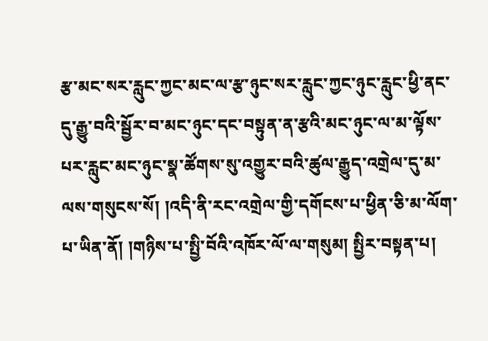རྩ་མང་སར་རླུང་ཀྱང་མང་ལ་རྩ་ཉུང་སར་རླུང་ཀྱང་ཉུང་རླུང་ཕྱི་ནང་དུ་རྒྱུ་བའི་སྦྱོར་བ་མང་ཉུང་དང་བསྟུན་ན་རྩའི་མང་ཉུང་ལ་མ་ལྟོས་པར་རླུང་མང་ཉུང་སྣ་ཚོགས་སུ་འགྱུར་བའི་ཚུལ་རྒྱུད་འགྲེལ་དུ་མ་ལས་གསུངས་སོ། །འདི་ནི་རང་འགྲེལ་གྱི་དགོངས་པ་ཕྱིན་ཅི་མ་ལོག་པ་ཡིན་ནོ། །གཉིས་པ་སྤྱི་བོའི་འཁོར་ལོ་ལ་གསུམ། སྤྱིར་བསྟན་པ།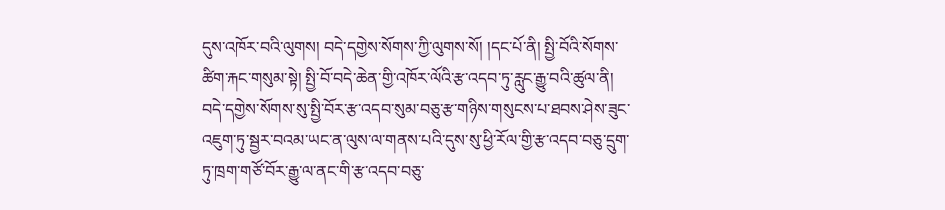དུས་འཁོར་བའི་ལུགས། བདེ་དགྱེས་སོགས་ཀྱི་ལུགས་སོ། །དང་པོ་ནི། སྤྱི་བོའི་སོགས་ཚིག་རྐང་གསུམ་སྟེ། སྤྱི་བོ་བདེ་ཆེན་གྱི་འཁོར་ལོའི་རྩ་འདབ་ཏུ་རླུང་རྒྱུ་བའི་ཚུལ་ནི། བདེ་དགྱེས་སོགས་སུ་སྤྱི་བོར་རྩ་འདབ་སུམ་བཅུ་རྩ་གཉིས་གསུངས་པ་ཐབས་ཤེས་ཟུང་འཇུག་ཏུ་སྦྱར་བའམ་ཡང་ན་ལུས་ལ་གནས་པའི་དུས་སུ་ཕྱི་རོལ་གྱི་རྩ་འདབ་བཅུ་དྲུག་ཏུ་ཁྲག་གཙོ་བོར་རྒྱུ་ལ་ནང་གི་རྩ་འདབ་བཅུ་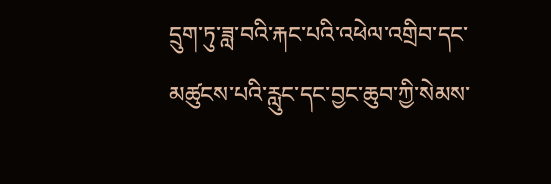དྲུག་ཏུ་ཟླ་བའི་རྐང་པའི་འཕེལ་འགྲིབ་དང་མཚུངས་པའི་རླུང་དང་བྱང་ཆུབ་ཀྱི་སེམས་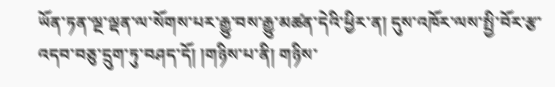ཡོན་ཏན་ལྔ་ལྡན་ལ་སོགས་པར་རྒྱུ་བས་རྒྱུ་མཚན་དེའི་ཕྱིར་ན། དུས་འཁོར་ལས་སྤྱི་བོར་རྩ་འདབ་བཅུ་དྲུག་ཏུ་བཤད་དོ། །གཉིས་པ་ནི། གཉིས་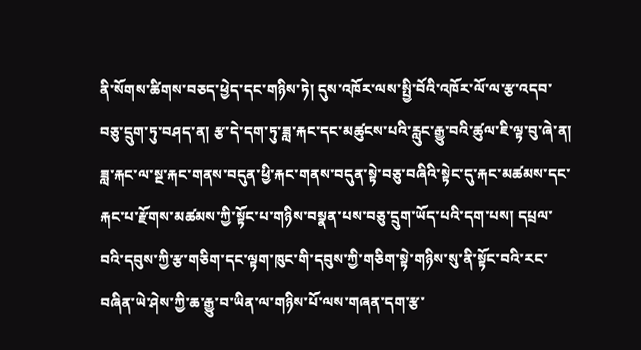ནི་སོགས་ཚིགས་བཅད་ཕྱེད་དང་གཉིས་ཏེ། དུས་འཁོར་ལས་སྤྱི་བོའི་འཁོར་ལོ་ལ་རྩ་འདབ་བཅུ་དྲུག་ཏུ་བཤད་ན། རྩ་དེ་དག་ཏུ་ཟླ་རྐང་དང་མཚུངས་པའི་རླུང་རྒྱུ་བའི་ཚུལ་ཇི་ལྟ་བུ་ཞེ་ན། ཟླ་རྐང་ལ་སྔ་རྐང་གནས་བདུན་ཕྱི་རྐང་གནས་བདུན་སྟེ་བཅུ་བཞིའི་སྟེང་དུ་རྐང་མཚམས་དང་རྐང་པ་རྫོགས་མཚམས་ཀྱི་སྟོང་པ་གཉིས་བསྣན་པས་བཅུ་དྲུག་ཡོད་པའི་དག་པས། དཔྲལ་བའི་དབུས་ཀྱི་རྩ་གཅིག་དང་ལྟག་ཁུང་གི་དབུས་ཀྱི་གཅིག་སྟེ་གཉིས་སུ་ནི་སྟོང་བའི་རང་བཞིན་ཡེ་ཤེས་ཀྱི་ཆ་རྒྱུ་བ་ཡིན་ལ་གཉིས་པོ་ལས་གཞན་དག་རྩ་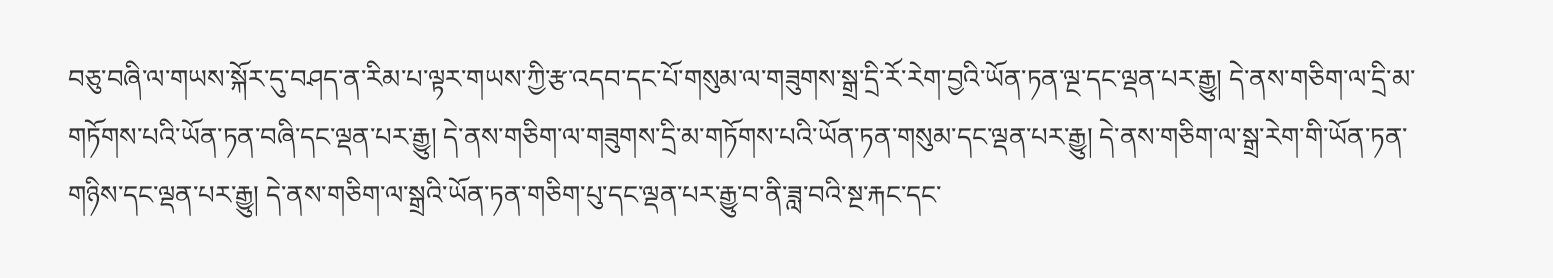བཅུ་བཞི་ལ་གཡས་སྐོར་དུ་བཤད་ན་རིམ་པ་ལྟར་གཡས་ཀྱི་རྩ་འདབ་དང་པོ་གསུམ་ལ་གཟུགས་སྒྲ་དྲི་རོ་རེག་བྱའི་ཡོན་ཏན་ལྔ་དང་ལྡན་པར་རྒྱུ། དེ་ནས་གཅིག་ལ་དྲི་མ་གཏོགས་པའི་ཡོན་ཏན་བཞི་དང་ལྡན་པར་རྒྱུ། དེ་ནས་གཅིག་ལ་གཟུགས་དྲི་མ་གཏོགས་པའི་ཡོན་ཏན་གསུམ་དང་ལྡན་པར་རྒྱུ། དེ་ནས་གཅིག་ལ་སྒྲ་རེག་གི་ཡོན་ཏན་གཉིས་དང་ལྡན་པར་རྒྱུ། དེ་ནས་གཅིག་ལ་སྒྲའི་ཡོན་ཏན་གཅིག་པུ་དང་ལྡན་པར་རྒྱུ་བ་ནི་ཟླ་བའི་སྔ་རྐང་དང་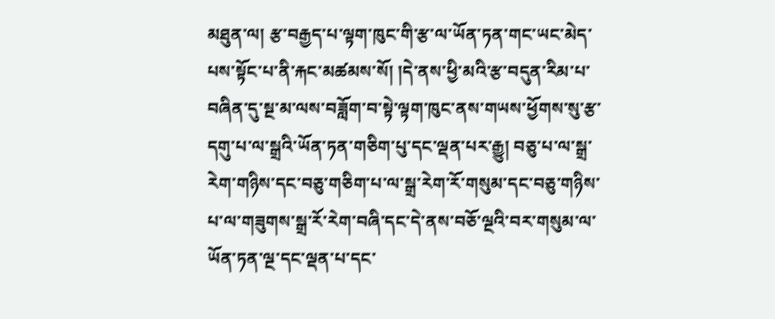མཐུན་ལ། རྩ་བརྒྱད་པ་ལྟག་ཁུང་གི་རྩ་ལ་ཡོན་ཏན་གང་ཡང་མེད་པས་སྟོང་པ་ནི་རྐང་མཚམས་སོ། །དེ་ནས་ཕྱི་མའི་རྩ་བདུན་རིམ་པ་བཞིན་དུ་སྔ་མ་ལས་བཟློག་བ་སྟེ་ལྟག་ཁུང་ནས་གཡས་ཕྱོགས་སུ་རྩ་དགུ་པ་ལ་སྒྲའི་ཡོན་ཏན་གཅིག་པུ་དང་ལྡན་པར་རྒྱུ། བཅུ་པ་ལ་སྒྲ་རེག་གཉིས་དང་བཅུ་གཅིག་པ་ལ་སྒྲ་རེག་རོ་གསུམ་དང་བཅུ་གཉིས་པ་ལ་གཟུགས་སྒྲ་རོ་རེག་བཞི་དང་དེ་ནས་བཅོ་ལྔའི་བར་གསུམ་ལ་ཡོན་ཏན་ལྔ་དང་ལྡན་པ་དང་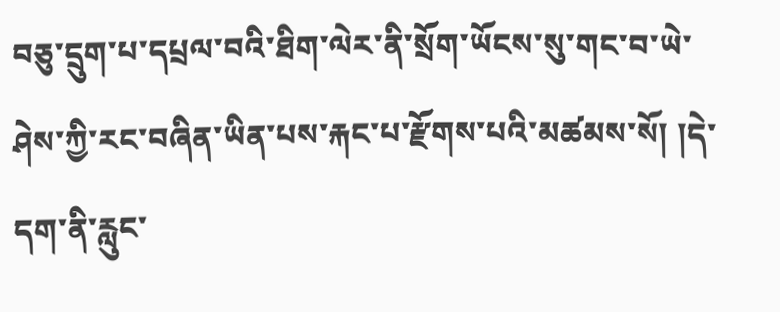བཅུ་དྲུག་པ་དཔྲལ་བའི་ཐིག་ལེར་ནི་སྲོག་ཡོངས་སུ་གང་བ་ཡེ་ཤེས་ཀྱི་རང་བཞིན་ཡིན་པས་རྐང་པ་རྫོགས་པའི་མཚམས་སོ། །དེ་དག་ནི་རླུང་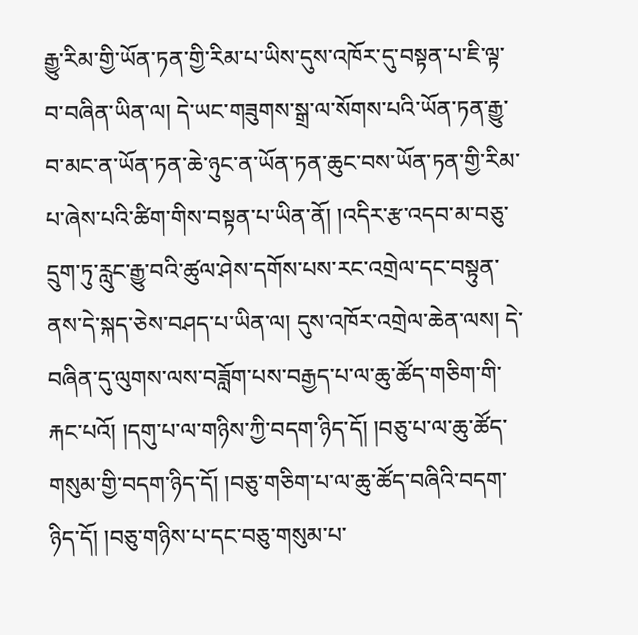རྒྱུ་རིམ་གྱི་ཡོན་ཏན་གྱི་རིམ་པ་ཡིས་དུས་འཁོར་དུ་བསྟན་པ་ཇི་ལྟ་བ་བཞིན་ཡིན་ལ། དེ་ཡང་གཟུགས་སྒྲ་ལ་སོགས་པའི་ཡོན་ཏན་རྒྱུ་བ་མང་ན་ཡོན་ཏན་ཆེ་ཉུང་ན་ཡོན་ཏན་ཆུང་བས་ཡོན་ཏན་གྱི་རིམ་པ་ཞེས་པའི་ཚིག་གིས་བསྟན་པ་ཡིན་ནོ། །འདིར་རྩ་འདབ་མ་བཅུ་དྲུག་ཏུ་རླུང་རྒྱུ་བའི་ཚུལ་ཤེས་དགོས་པས་རང་འགྲེལ་དང་བསྟུན་ནས་དེ་སྐད་ཅེས་བཤད་པ་ཡིན་ལ། དུས་འཁོར་འགྲེལ་ཆེན་ལས། དེ་བཞིན་དུ་ལུགས་ལས་བཟློག་པས་བརྒྱད་པ་ལ་ཆུ་ཚོད་གཅིག་གི་རྐང་པའོ། །དགུ་པ་ལ་གཉིས་ཀྱི་བདག་ཉིད་དོ། །བཅུ་པ་ལ་ཆུ་ཚོད་གསུམ་གྱི་བདག་ཉིད་དོ། །བཅུ་གཅིག་པ་ལ་ཆུ་ཚོད་བཞིའི་བདག་ཉིད་དོ། །བཅུ་གཉིས་པ་དང་བཅུ་གསུམ་པ་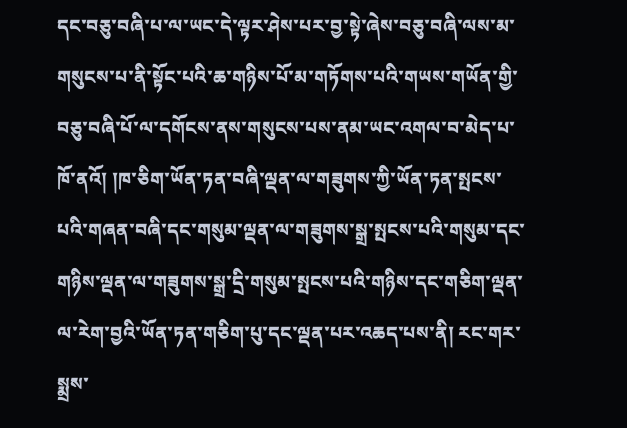དང་བཅུ་བཞི་པ་ལ་ཡང་དེ་ལྟར་ཤེས་པར་བྱ་སྟེ་ཞེས་བཅུ་བཞི་ལས་མ་གསུངས་པ་ནི་སྟོང་པའི་ཆ་གཉིས་པོ་མ་གཏོགས་པའི་གཡས་གཡོན་གྱི་བཅུ་བཞི་པོ་ལ་དགོངས་ནས་གསུངས་པས་ནམ་ཡང་འགལ་བ་མེད་པ་ཁོ་ནའོ། །ཁ་ཅིག་ཡོན་ཏན་བཞི་ལྡན་ལ་གཟུགས་ཀྱི་ཡོན་ཏན་སྤངས་པའི་གཞན་བཞི་དང་གསུམ་ལྡན་ལ་གཟུགས་སྒྲ་སྤངས་པའི་གསུམ་དང་གཉིས་ལྡན་ལ་གཟུགས་སྒྲ་དྲི་གསུམ་སྤངས་པའི་གཉིས་དང་གཅིག་ལྡན་ལ་རེག་བྱའི་ཡོན་ཏན་གཅིག་པུ་དང་ལྡན་པར་འཆད་པས་ནི། རང་གར་སྨྲས་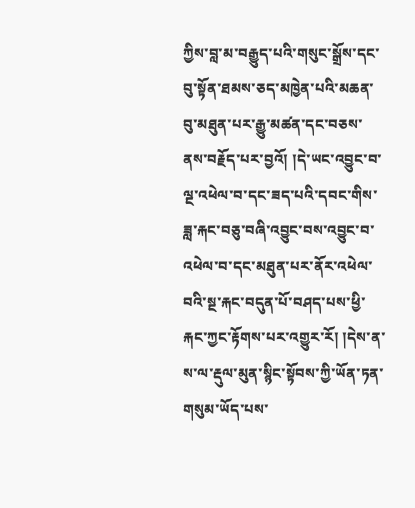ཀྱིས་བླ་མ་བརྒྱུད་པའི་གསུང་སྒྲོས་དང་བུ་སྟོན་ཐམས་ཅད་མཁྱེན་པའི་མཆན་བུ་མཐུན་པར་རྒྱུ་མཚན་དང་བཅས་ནས་བརྗོད་པར་བྱའོ། །དེ་ཡང་འབྱུང་བ་ལྔ་འཕེལ་བ་དང་ཟད་པའི་དབང་གིས་ཟླ་རྐང་བཅུ་བཞི་འབྱུང་བས་འབྱུང་བ་འཕེལ་བ་དང་མཐུན་པར་ནོར་འཕེལ་བའི་སྔ་རྐང་བདུན་པོ་བཤད་པས་ཕྱི་རྐང་ཀྱང་རྟོགས་པར་འགྱུར་རོ། །དེས་ན་ས་ལ་རྡུལ་མུན་སྙིང་སྟོབས་ཀྱི་ཡོན་ཏན་གསུམ་ཡོད་པས་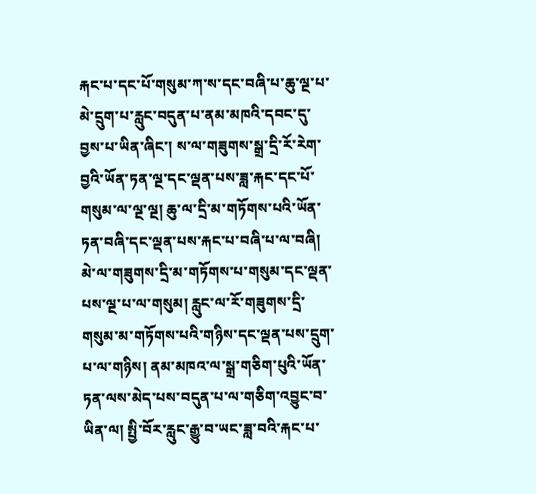རྐང་པ་དང་པོ་གསུམ་ཀ་ས་དང་བཞི་པ་ཆུ་ལྔ་པ་མེ་དྲུག་པ་རླུང་བདུན་པ་ནམ་མཁའི་དབང་དུ་བྱས་པ་ཡིན་ཞིང་། ས་ལ་གཟུགས་སྒྲ་དྲི་རོ་རེག་བྱའི་ཡོན་ཏན་ལྔ་དང་ལྡན་པས་ཟླ་རྐང་དང་པོ་གསུམ་ལ་ལྔ་ལྔ། ཆུ་ལ་དྲི་མ་གཏོགས་པའི་ཡོན་ཏན་བཞི་དང་ལྡན་པས་རྐང་པ་བཞི་པ་ལ་བཞི། མེ་ལ་གཟུགས་དྲི་མ་གཏོགས་པ་གསུམ་དང་ལྡན་པས་ལྔ་པ་ལ་གསུམ། རླུང་ལ་རོ་གཟུགས་དྲི་གསུམ་མ་གཏོགས་པའི་གཉིས་དང་ལྡན་པས་དྲུག་པ་ལ་གཉིས། ནམ་མཁའ་ལ་སྒྲ་གཅིག་པུའི་ཡོན་ཏན་ལས་མེད་པས་བདུན་པ་ལ་གཅིག་འབྱུང་བ་ཡིན་ལ། སྤྱི་བོར་རླུང་རྒྱུ་བ་ཡང་ཟླ་བའི་རྐང་པ་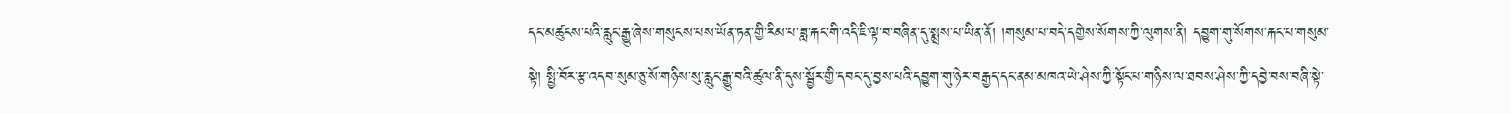དང་མཚུངས་པའི་རླུང་རྒྱུ་ཞེས་གསུངས་པས་ཡོན་ཏན་གྱི་རིམ་པ་ཟླ་རྐང་གི་འདི་ཇི་ལྟ་བ་བཞིན་དུ་སྨྲས་པ་ཡིན་ནོ། །གསུམ་པ་བདེ་དགྱེས་སོགས་ཀྱི་ལུགས་ནི། དབྱུག་གུ་སོགས་རྐང་པ་གསུམ་སྟེ། སྤྱི་བོར་རྩ་འདབ་སུམ་ཅུ་སོ་གཉིས་སུ་རླུང་རྒྱུ་བའི་ཚུལ་ནི་དུས་སྦྱོར་གྱི་དབང་དུ་བྱས་པའི་དབྱུག་གུ་ཉེར་བརྒྱད་དང་ནམ་མཁའ་ཡེ་ཤེས་ཀྱི་སྟོང་པ་གཉིས་ལ་ཐབས་ཤེས་ཀྱི་དབྱེ་བས་བཞི་སྟེ་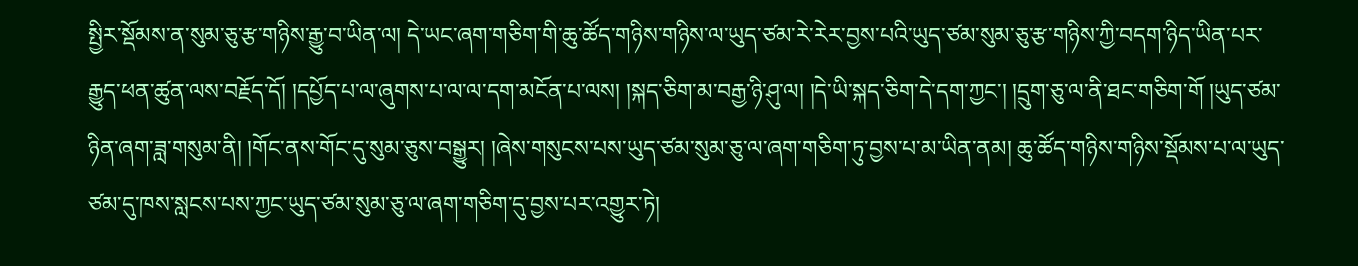སྤྱིར་སྡོམས་ན་སུམ་ཅུ་རྩ་གཉིས་རྒྱུ་བ་ཡིན་ལ། དེ་ཡང་ཞག་གཅིག་གི་ཆུ་ཚོད་གཉིས་གཉིས་ལ་ཡུད་ཙམ་རེ་རེར་བྱས་པའི་ཡུད་ཙམ་སུམ་ཅུ་རྩ་གཉིས་ཀྱི་བདག་ཉིད་ཡིན་པར་རྒྱུད་ཕན་ཚུན་ལས་བརྗོད་དོ། །དཔྱོད་པ་ལ་ཞུགས་པ་ལ་ལ་དག་མངོན་པ་ལས། །སྐད་ཅིག་མ་བརྒྱ་ཉི་ཤུ་ལ། །དེ་ཡི་སྐད་ཅིག་དེ་དག་ཀྱང་། །དྲུག་ཅུ་ལ་ནི་ཐང་གཅིག་གོ །ཡུད་ཙམ་ཉིན་ཞག་ཟླ་གསུམ་ནི། །གོང་ནས་གོང་དུ་སུམ་ཅུས་བསྒྱུར། །ཞེས་གསུངས་པས་ཡུད་ཙམ་སུམ་ཅུ་ལ་ཞག་གཅིག་ཏུ་བྱས་པ་མ་ཡིན་ནམ། ཆུ་ཚོད་གཉིས་གཉིས་སྡོམས་པ་ལ་ཡུད་ཙམ་དུ་ཁས་སླངས་པས་ཀྱང་ཡུད་ཙམ་སུམ་ཅུ་ལ་ཞག་གཅིག་དུ་བྱས་པར་འགྱུར་ཏེ།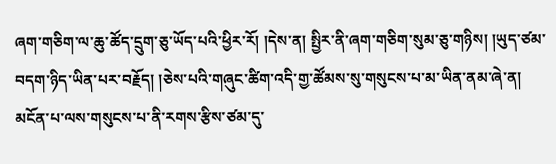ཞག་གཅིག་ལ་ཆུ་ཚོད་དྲུག་ཅུ་ཡོད་པའི་ཕྱིར་རོ། །དེས་ན། སྤྱིར་ནི་ཞག་གཅིག་སུམ་ཅུ་གཉིས། །ཡུད་ཙམ་བདག་ཉིད་ཡིན་པར་བརྗོད། །ཅེས་པའི་གཞུང་ཚིག་འདི་གྱ་ཚོམས་སུ་གསུངས་པ་མ་ཡིན་ནམ་ཞེ་ན། མངོན་པ་ལས་གསུངས་པ་ནི་རགས་རྩིས་ཙམ་དུ་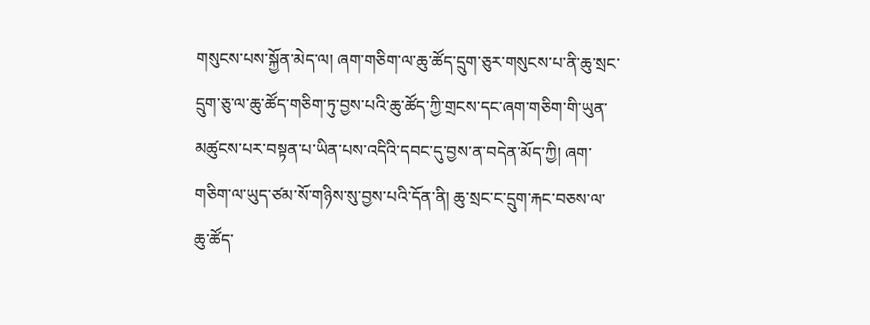གསུངས་པས་སྐྱོན་མེད་ལ། ཞག་གཅིག་ལ་ཆུ་ཚོད་དྲུག་ཅུར་གསུངས་པ་ནི་ཆུ་སྲང་དྲུག་ཅུ་ལ་ཆུ་ཚོད་གཅིག་ཏུ་བྱས་པའི་ཆུ་ཚོད་ཀྱི་གྲངས་དང་ཞག་གཅིག་གི་ཡུན་མཚུངས་པར་བསྟན་པ་ཡིན་པས་འདིའི་དབང་དུ་བྱས་ན་བདེན་མོད་ཀྱི། ཞག་གཅིག་ལ་ཡུད་ཙམ་སོ་གཉིས་སུ་བྱས་པའི་དོན་ནི། ཆུ་སྲང་ང་དྲུག་རྐང་བཅས་ལ་ཆུ་ཚོད་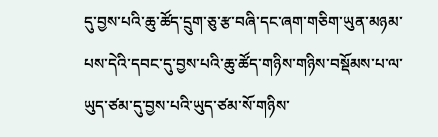དུ་བྱས་པའི་ཆུ་ཚོད་དྲུག་ཅུ་རྩ་བཞི་དང་ཞག་གཅིག་ཡུན་མཉམ་པས་དེའི་དབང་དུ་བྱས་པའི་ཆུ་ཚོད་གཉིས་གཉིས་བསྡོམས་པ་ལ་ཡུད་ཙམ་དུ་བྱས་པའི་ཡུད་ཙམ་སོ་གཉིས་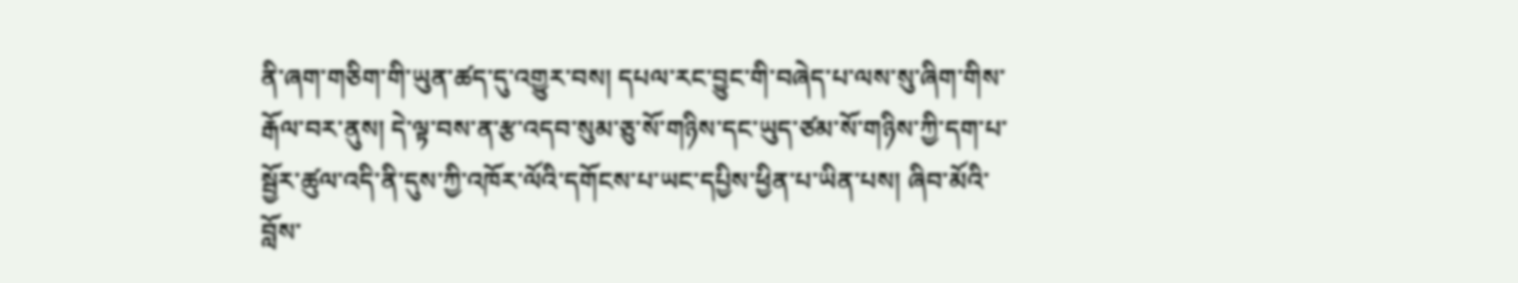ནི་ཞག་གཅིག་གི་ཡུན་ཚད་དུ་འགྱུར་བས། དཔལ་རང་བྱུང་གི་བཞེད་པ་ལས་སུ་ཞིག་གིས་རྒོལ་བར་ནུས། དེ་ལྟ་བས་ན་རྩ་འདབ་སུམ་ཅུ་སོ་གཉིས་དང་ཡུད་ཙམ་སོ་གཉིས་ཀྱི་དག་པ་སྦྱོར་ཚུལ་འདི་ནི་དུས་ཀྱི་འཁོར་ལོའི་དགོངས་པ་ཡང་དཔྱིས་ཕྱིན་པ་ཡིན་པས། ཞིབ་མོའི་བློས་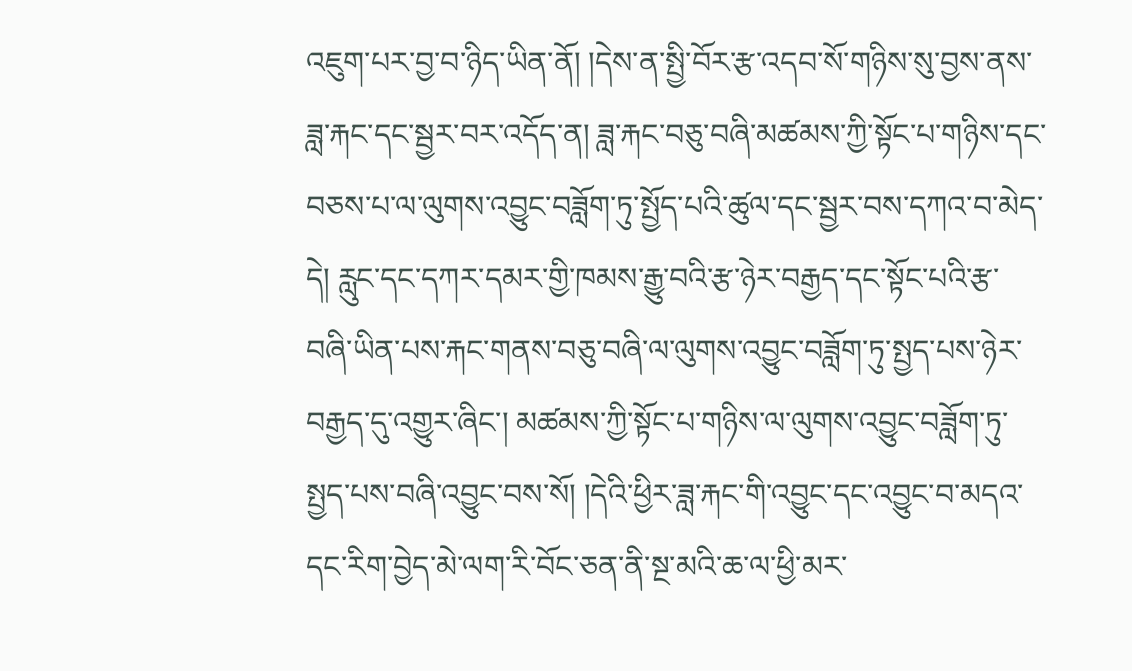འཇུག་པར་བྱ་བ་ཉིད་ཡིན་ནོ། །དེས་ན་སྤྱི་བོར་རྩ་འདབ་སོ་གཉིས་སུ་བྱས་ནས་ཟླ་རྐང་དང་སྦྱར་བར་འདོད་ན། ཟླ་རྐང་བཅུ་བཞི་མཚམས་ཀྱི་སྟོང་པ་གཉིས་དང་བཅས་པ་ལ་ལུགས་འབྱུང་བཟློག་ཏུ་སྤྱོད་པའི་ཚུལ་དང་སྦྱར་བས་དཀའ་བ་མེད་དེ། རླུང་དང་དཀར་དམར་གྱི་ཁམས་རྒྱུ་བའི་རྩ་ཉེར་བརྒྱད་དང་སྟོང་པའི་རྩ་བཞི་ཡིན་པས་རྐང་གནས་བཅུ་བཞི་ལ་ལུགས་འབྱུང་བཟློག་ཏུ་སྤྱད་པས་ཉེར་བརྒྱད་དུ་འགྱུར་ཞིང་། མཚམས་ཀྱི་སྟོང་པ་གཉིས་ལ་ལུགས་འབྱུང་བཟློག་ཏུ་སྤྱད་པས་བཞི་འབྱུང་བས་སོ། །དེའི་ཕྱིར་ཟླ་རྐང་གི་འབྱུང་དང་འབྱུང་བ་མདའ་དང་རིག་བྱེད་མེ་ལག་རི་བོང་ཅན་ནི་སྔ་མའི་ཆ་ལ་ཕྱི་མར་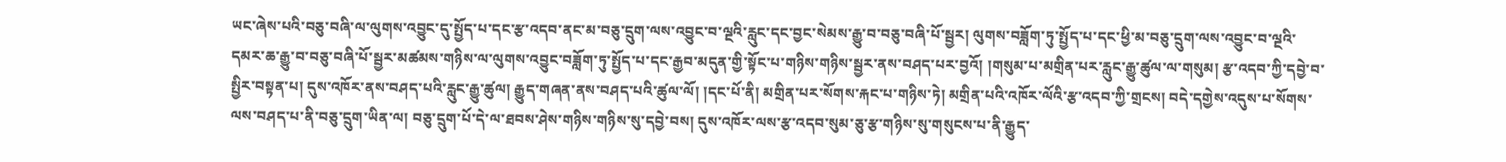ཡང་ཞེས་པའི་བཅུ་བཞི་ལ་ལུགས་འབྱུང་དུ་སྤྱོད་པ་དང་རྩ་འདབ་ནང་མ་བཅུ་དྲུག་ལས་འབྱུང་བ་ལྔའི་རླུང་དང་བྱང་སེམས་རྒྱུ་བ་བཅུ་བཞི་པོ་སྦྱར། ལུགས་བཟློག་ཏུ་སྤྱོད་པ་དང་ཕྱི་མ་བཅུ་དྲུག་ལས་འབྱུང་བ་ལྔའི་དམར་ཆ་རྒྱུ་བ་བཅུ་བཞི་པོ་སྦྱར་མཚམས་གཉིས་ལ་ལུགས་འབྱུང་བཟློག་ཏུ་སྤྱོད་པ་དང་རྒྱབ་མདུན་གྱི་སྟོང་པ་གཉིས་གཉིས་སྦྱར་ནས་བཤད་པར་བྱའོ། །གསུམ་པ་མགྲིན་པར་རླུང་རྒྱུ་ཚུལ་ལ་གསུམ། རྩ་འདབ་ཀྱི་དབྱེ་བ་སྤྱིར་བསྟན་པ། དུས་འཁོར་ནས་བཤད་པའི་རླུང་རྒྱུ་ཚུལ། རྒྱུད་གཞན་ནས་བཤད་པའི་ཚུལ་ལོ། །དང་པོ་ནི། མགྲིན་པར་སོགས་རྐང་པ་གཉིས་ཏེ། མགྲིན་པའི་འཁོར་ལོའི་རྩ་འདབ་ཀྱི་གྲངས། བདེ་དགྱེས་འདུས་པ་སོགས་ལས་བཤད་པ་ནི་བཅུ་དྲུག་ཡིན་ལ། བཅུ་དྲུག་པོ་དེ་ལ་ཐབས་ཤེས་གཉིས་གཉིས་སུ་དབྱེ་བས། དུས་འཁོར་ལས་རྩ་འདབ་སུམ་ཅུ་རྩ་གཉིས་སུ་གསུངས་པ་ནི་རྒྱུད་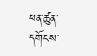ཕན་ཚུན་དགོངས་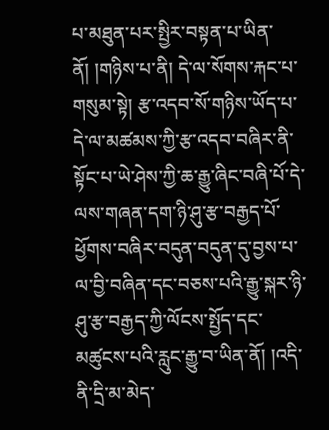པ་མཐུན་པར་སྤྱིར་བསྟན་པ་ཡིན་ནོ། །གཉིས་པ་ནི། དེ་ལ་སོགས་རྐང་པ་གསུམ་སྟེ། རྩ་འདབ་སོ་གཉིས་ཡོད་པ་དེ་ལ་མཚམས་ཀྱི་རྩ་འདབ་བཞིར་ནི་སྟོང་པ་ཡེ་ཤེས་ཀྱི་ཆ་རྒྱུ་ཞིང་བཞི་པོ་དེ་ལས་གཞན་དག་ཉི་ཤུ་རྩ་བརྒྱད་པོ་ཕྱོགས་བཞིར་བདུན་བདུན་དུ་བྱས་པ་ལ་བྱི་བཞིན་དང་བཅས་པའི་རྒྱུ་སྐར་ཉི་ཤུ་རྩ་བརྒྱད་ཀྱི་ལོངས་སྤྱོད་དང་མཚུངས་པའི་རླུང་རྒྱུ་བ་ཡིན་ནོ། །འདི་ནི་དྲི་མ་མེད་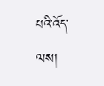པའི་འོད་ལས།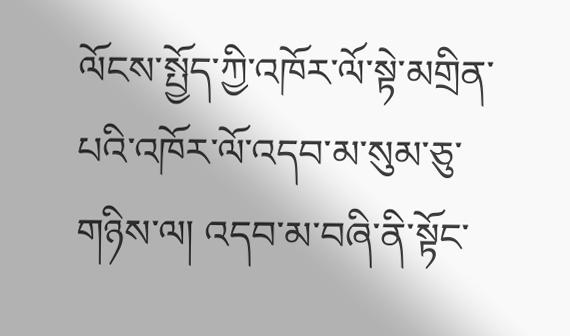ལོངས་སྤྱོད་ཀྱི་འཁོར་ལོ་སྟེ་མགྲིན་པའི་འཁོར་ལོ་འདབ་མ་སུམ་ཅུ་གཉིས་ལ། འདབ་མ་བཞི་ནི་སྟོང་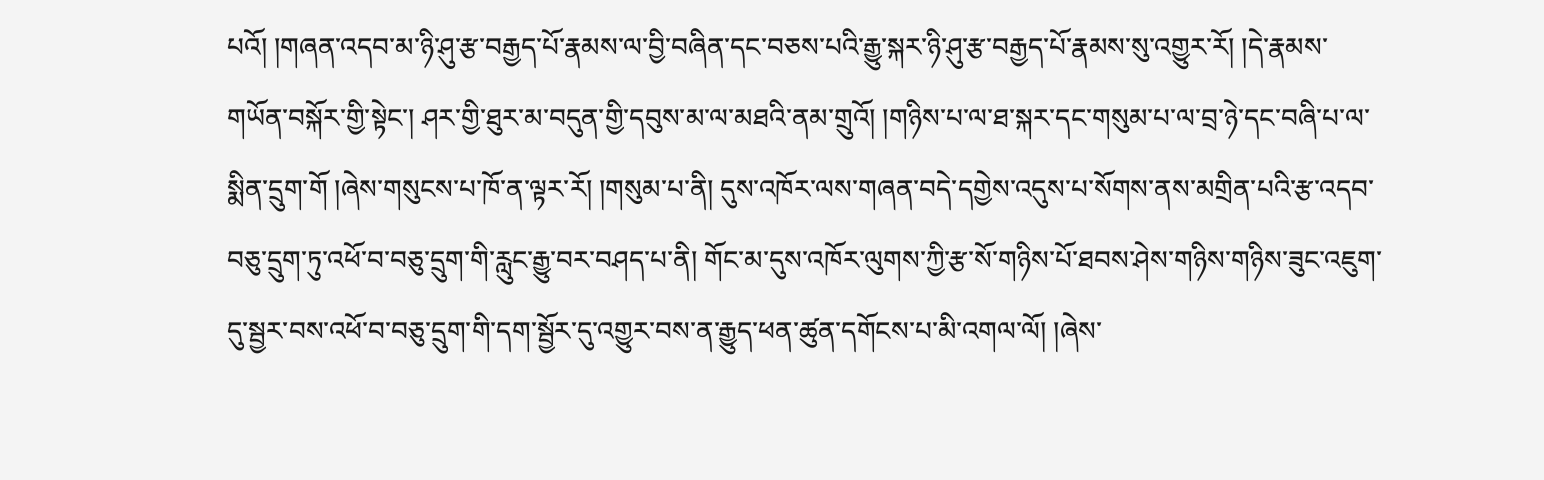པའོ། །གཞན་འདབ་མ་ཉི་ཤུ་རྩ་བརྒྱད་པོ་རྣམས་ལ་བྱི་བཞིན་དང་བཅས་པའི་རྒྱུ་སྐར་ཉི་ཤུ་རྩ་བརྒྱད་པོ་རྣམས་སུ་འགྱུར་རོ། །དེ་རྣམས་གཡོན་བསྐོར་གྱི་སྟེང་། ཤར་གྱི་ཐུར་མ་བདུན་གྱི་དབུས་མ་ལ་མཐའི་ནམ་གྲུའོ། །གཉིས་པ་ལ་ཐ་སྐར་དང་གསུམ་པ་ལ་བྲ་ཉེ་དང་བཞི་པ་ལ་སྨིན་དྲུག་གོ །ཞེས་གསུངས་པ་ཁོ་ན་ལྟར་རོ། །གསུམ་པ་ནི། དུས་འཁོར་ལས་གཞན་བདེ་དགྱེས་འདུས་པ་སོགས་ནས་མགྲིན་པའི་རྩ་འདབ་བཅུ་དྲུག་ཏུ་འཕོ་བ་བཅུ་དྲུག་གི་རླུང་རྒྱུ་བར་བཤད་པ་ནི། གོང་མ་དུས་འཁོར་ལུགས་ཀྱི་རྩ་སོ་གཉིས་པོ་ཐབས་ཤེས་གཉིས་གཉིས་ཟུང་འཇུག་དུ་སྦྱར་བས་འཕོ་བ་བཅུ་དྲུག་གི་དག་སྦྱོར་དུ་འགྱུར་བས་ན་རྒྱུད་ཕན་ཚུན་དགོངས་པ་མི་འགལ་ལོ། །ཞེས་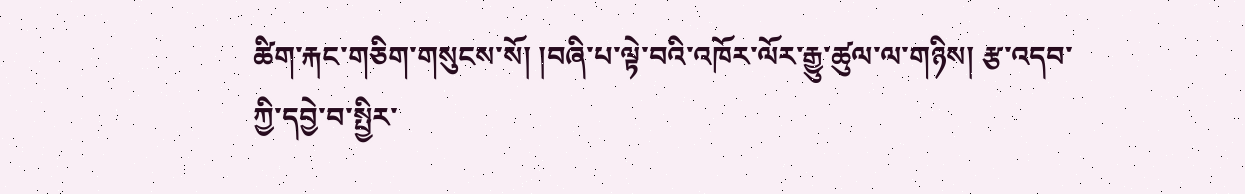ཚིག་རྐང་གཅིག་གསུངས་སོ། །བཞི་པ་ལྟེ་བའི་འཁོར་ལོར་རྒྱུ་ཚུལ་ལ་གཉིས། རྩ་འདབ་ཀྱི་དབྱེ་བ་སྤྱིར་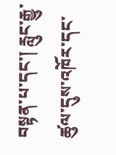བསྟན་པ་དང་། རླུང་རྒྱུ་ཚུལ་དུས་འཁོར་དང་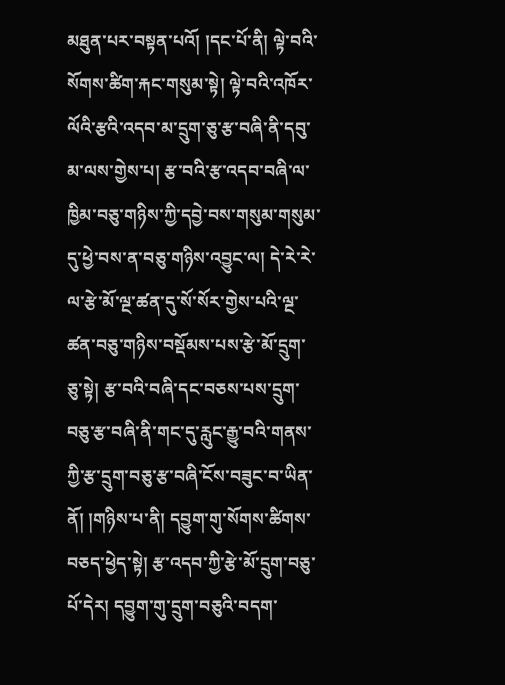མཐུན་པར་བསྟན་པའོ། །དང་པོ་ནི། ལྟེ་བའི་སོགས་ཚིག་རྐང་གསུམ་སྟེ། ལྟེ་བའི་འཁོར་ལོའི་རྩའི་འདབ་མ་དྲུག་ཅུ་རྩ་བཞི་ནི་དབུ་མ་ལས་གྱེས་པ། རྩ་བའི་རྩ་འདབ་བཞི་ལ་ཁྱིམ་བཅུ་གཉིས་ཀྱི་དབྱེ་བས་གསུམ་གསུམ་དུ་ཕྱེ་བས་ན་བཅུ་གཉིས་འབྱུང་ལ། དེ་རེ་རེ་ལ་རྩེ་མོ་ལྔ་ཚན་དུ་སོ་སོར་གྱེས་པའི་ལྔ་ཚན་བཅུ་གཉིས་བསྡོམས་པས་རྩེ་མོ་དྲུག་ཅུ་སྟེ། རྩ་བའི་བཞི་དང་བཅས་པས་དྲུག་བཅུ་རྩ་བཞི་ནི་གང་དུ་རླུང་རྒྱུ་བའི་གནས་ཀྱི་རྩ་དྲུག་བཅུ་རྩ་བཞི་ངོས་བཟུང་བ་ཡིན་ནོ། །གཉིས་པ་ནི། དབྱུག་གུ་སོགས་ཚིགས་བཅད་ཕྱེད་སྟེ། རྩ་འདབ་ཀྱི་རྩེ་མོ་དྲུག་བཅུ་པོ་དེར། དབྱུག་གུ་དྲུག་བཅུའི་བདག་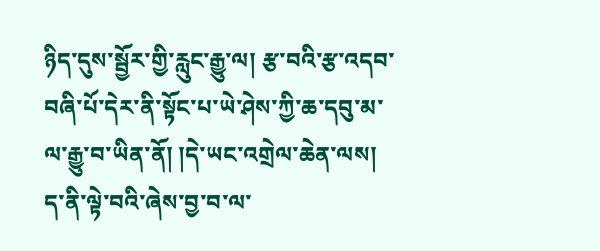ཉིད་དུས་སྦྱོར་གྱི་རླུང་རྒྱུ་ལ། རྩ་བའི་རྩ་འདབ་བཞི་པོ་དེར་ནི་སྟོང་པ་ཡེ་ཤེས་ཀྱི་ཆ་དབུ་མ་ལ་རྒྱུ་བ་ཡིན་ནོ། །དེ་ཡང་འགྲེལ་ཆེན་ལས། ད་ནི་ལྟེ་བའི་ཞེས་བྱ་བ་ལ་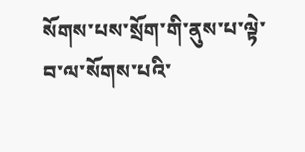སོགས་པས་སྲོག་གི་ནུས་པ་ལྟེ་བ་ལ་སོགས་པའི་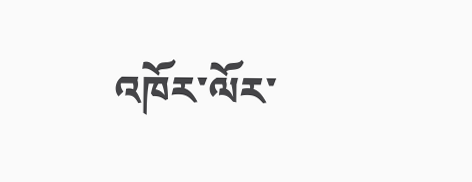འཁོར་ལོར་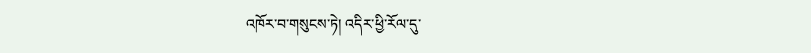འཁོར་བ་གསུངས་ཏེ། འདིར་ཕྱི་རོལ་དུ་